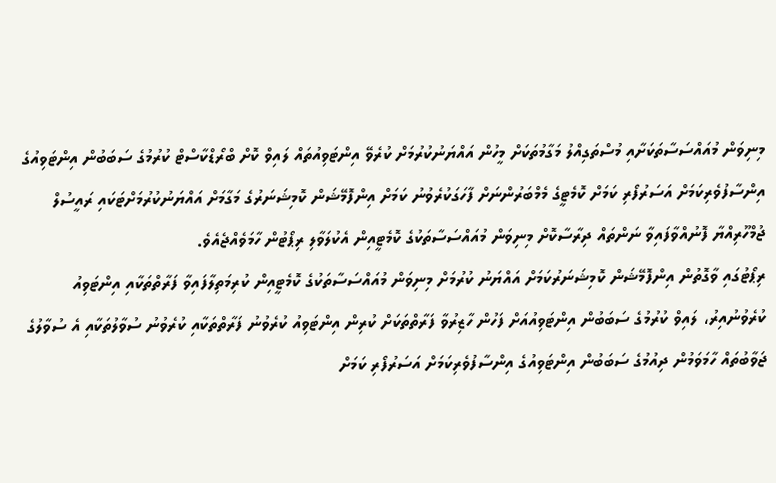މިނިވަން މުއައްސަސާތަކަށާއި މުސްތަގިއްލު މަގާމުތަކަށް މީހުން އައްޔަނުކުރުމަށް ކުރެވޭ އިންޓަވިއުތައް ލައިވް ކޮށް ބްރޯޑްކާސްޓް ކުރުމުގެ ސަބަބުން އިންޓަވިއުގެ އިންސާފުވެރިކަމަށް އަސަރުފޯރި ކަމަށް ކޮމެޓީގެ މެމްބަރުންނަށް ފާހަގަކުރެވުނު ކަމަށް އިންފޮމޭޝަން ކޮމިޝަނަރުގެ މަގާމަށް އައްޔަނުކުރުމަށްޓަކައި ރައީސުލް ޖުމްހޫރިއްޔާ ފޮނުއްވާފައިވާ ނަންތައް ދިރާސާކޮށް މިނިވަން މުއައްސަސާތަކުގެ ކޮމެޓީއިން އެކުލަވާލި ރިޕޯޓުން ހާމަވެއްޖެއެވެ.
ރިޕޯޓުގައި ވާގޮތުން އިންފޮމޭޝަން ކޮމިޝަނަރުކަމަށް އައްޔަނު ކުރުމަށް މިނިވަން މުއައްސަސާތަކުގެ ކޮމެޓީއިން ކުރިމަތިލާފައިވާ ފަރާތްތަކާއި އިންޓަވިއު ކުރެވުނުއިރު، ލައިވް ކުރުމުގެ ސަބަބުން އިންޓަވިއުއަށް ފަހުން ހާޒިރުވާ ފަރާތްތަކަށް ކުރިން އިންޓަވިއު ކުރެވުނު ފަރާތްތަކާއި ކުރެވުނު ސުވާލުތަކާއި އެ ސުވާލުގެ ޖަވާބުތައް ހާމަވަމުން ދިއުމުގެ ސަބަބުން އިންޓަވިއުގެ އިންސާފުވެރިކަމަށް އަސަރުފޯރި ކަމަށް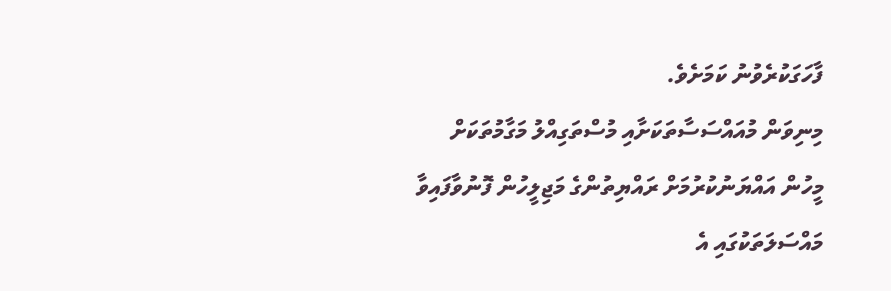ފާހަގަކުރެވުނު ކަމަށެވެ.
މިނިވަން މުއައްސަސާތަކަށާއި މުސްތަގިއްލު މަގާމުތަކަށް މީހުން އައްޔަނުކުރުމަށް ރައްޔިތުންގެ މަޖިލީހުން ފޮނުވާފައިވާ މައްސަލަތަކުގައި އެ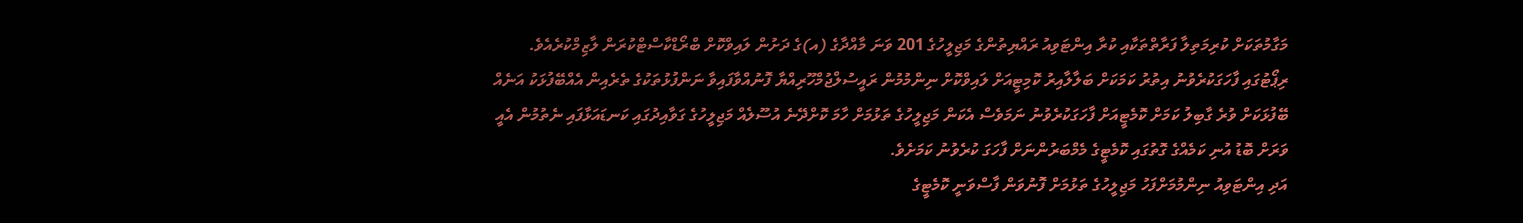މަގާމުތަކަށް ކުރިމަތިލާ ފަރާތްތަކާއި ކުރާ އިންޓަވިއު ރައްޔިތުންގެ މަޖިލީހުގެ 201 ވަނަ މާއްދާގެ (އ)ގެ ދަށުން ލައިވްކޮށް ބްރޯޑްކާސްޓްކުރަން ލާޒިމްކުރެއެވެ.
ރިޕޯޓުގައި ފާހަގަކުރެވުނު އިތުރު ކަމަކަށް ބަލާލާއިރު ކޮމިޓީއަށް ލައިވްކޮށް ނިންމުމުން ރައީސުލްޖުމްހޫރިއްޔާ ފޮނުއްވާފައިވާ ނަންފުޅުތަކުގެ ތެރެއިން އެއްބޭފުޅަކު އަނެއް ބޭފުޅަކަށް ވުރެ ގާބިލު ކަމަށް ކޮމެޓީއަށް ފާހަގަކުރެވުނު ނަމަވެސް އެކަން މަޖިލީހުގެ ތަޅުމަށް ހާމަ ކޮށްދޭނެ އުސޫލެއް މަޖިލީހުގެ ގަވާއިދުގައި ކަނޑައަޅާފައި ނެތުމުން އެއީ ވަރަށް ބޮޑު އުނި ކަމެއްގެ ގޮތުގައި ކޮމެޓީގެ މެމްބަރުންނަށް ފާހަގަ ކުރެވުނު ކަމަށެވެ.
އަދި އިންޓަވިއު ނިންމުމަށްފަހު މަޖިލީހުގެ ތަޅުމަށް ފޮނުވަން ފާސްވަނީ ކޮމެޓީގެ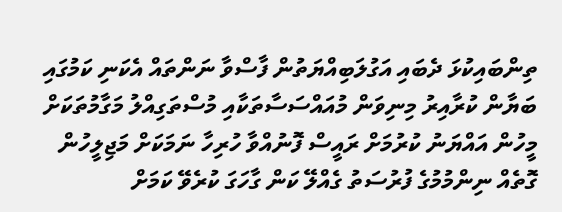ތިންބައިކުޅަ ދެބައި އަގުލަބިއްޔަތުން ފާސްވާ ނަންތައް އެކަނި ކަމުގައި ބަޔާން ކުރާއިރު މިނިވަން މުއައްސަސާތަކާއި މުސްތަގިއްލު މަގާމުތަކަށް މީހުން އައްޔަނު ކުރުމަށް ރައީސް ފޮނުއްވާ ހުރިހާ ނަމަކަށް މަޖިލީހުން ގޮތެއް ނިންމުމުގެ ފުރުސަތު ގެއްލޭ ކަން ގާހަގަ ކުރެވޭ ކަމަށް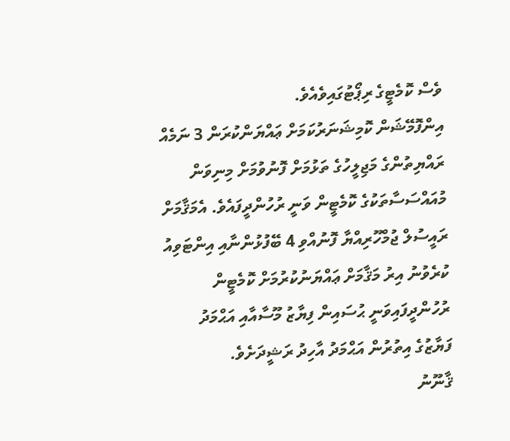ވެސް ކޮމެޓީގެ ރިޕޯޓުގައިވެއެވެ.
އިންފޮމޭޝަން ކޮމިޝަނަރުކަމަށް ޢައްޔަންކުރަން 3 ނަމެއް ރައްޔިތުންގެ މަޖިލީހުގެ ތަޅުމަށް ފޮނުވުމަށް މިނިވަން މުއައްސަސާތަކުގެ ކޮމެޓީން ވަނީ ރުހުންދީފައެވެ. އެމަޤާމަށް ރައީސުލް ޖުމްހޫރިއްޔާ ފޮނުއްވި 4 ބޭފުޅުންނާއި އިންޓަވިއު ކުރެވުނު އިރު މަޤާމަށް ޢައްޔަނުކުރުމަށް ކޮމެޓީން ރުހުންދީފައިވަނީ ޙުސައިން ފިޔާޒު މޫސާއާއި އަޙްމަދު ފަޔާޒުގެ އިތުރުން އަޙްމަދު އާހިދު ރަޝީދަށެވެ.
ޤާނޫނު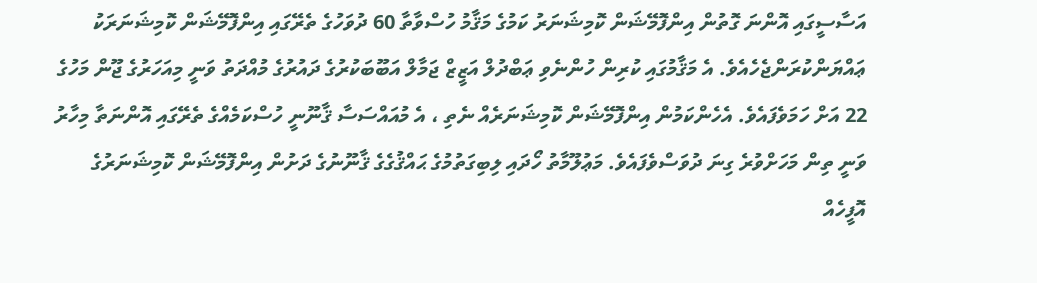އަސާސީގައި އޮންނަ ގޮތުން އިންފޮމޭޝަން ކޮމިޝަނަރު ކަމުގެ މަޤާމު ހުސްވާތާ 60 ދުވަހުގެ ތެރޭގައި އިންފޮމޭޝަން ކޮމިޝަނަރަކު ޢައްޔަންކުރަންޖެހެއެވެ. އެ މަޤާމުގައި ކުރިން ހުންނެވި ޢަބްދުލް އަޒީޒް ޖަމާލް އަބޫބަކުރުގެ ދައުރުގެ މުއްދަތު ވަނީ މިއަހަރުގެ ޖޫން މަހުގެ 22 އަށް ހަމަވެފައެވެ. އެހެންކަމުން އިންފޮމޭޝަން ކޮމިޝަނަރެއް ނެތި ، އެ މުއައްސަސާ ޤާނޫނީ ހުސްކަމެއްގެ ތެރޭގައި އޮންނަތާ މިހާރު ވަނީ ތިން މަހަށްވުރެ ގިނަ ދުވަސްވެފައެވެ. މަޢުލޫމާތު ހޯދައި ލިބިގަތުމުގެ ޙައްޤުގެގެ ޤާނޫނުގެ ދަށުން އިންފޮމޭޝަން ކޮމިޝަނަރުގެ އޮފީހެއް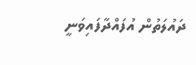ދައުލަތުން އުފައްދާފައިވަނީ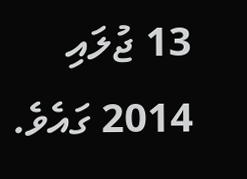13 ޖުލައި 2014 ގައެވެ.